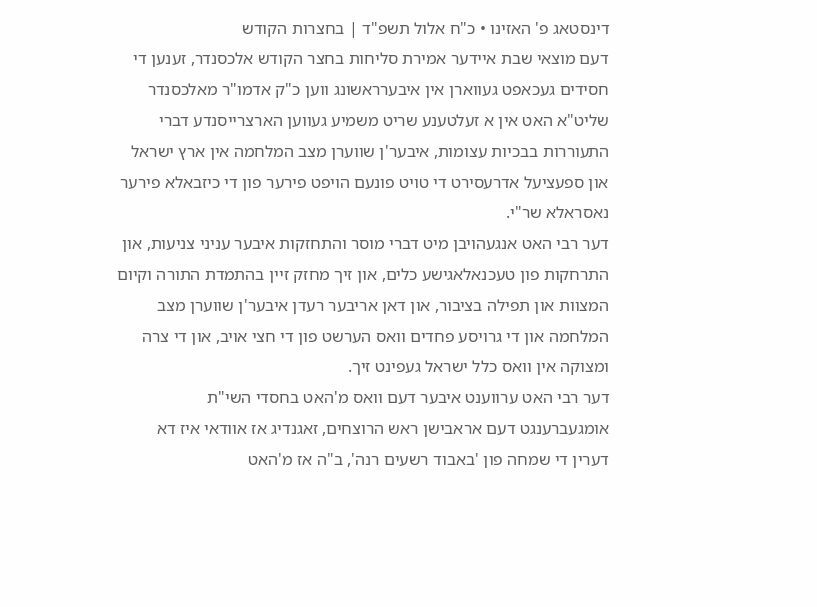דינסטאג פ' האזינו • כ"ח אלול תשפ"ד | בחצרות הקודש
דעם מוצאי שבת איידער אמירת סליחות בחצר הקודש אלכסנדר, זענען די חסידים געכאפט געווארן אין איבערראשונג ווען כ"ק אדמו"ר מאלכסנדר שליט"א האט אין א זעלטענע שריט משמיע געווען הארצרייסנדע דברי התעוררות בבכיות עצומות, איבער'ן שווערן מצב המלחמה אין ארץ ישראל און ספעציעל אדרעסירט די טויט פונעם הויפט פירער פון די כיזבאלא פירער נאסראלא שר"י.
דער רבי האט אנגעהויבן מיט דברי מוסר והתחזקות איבער עניני צניעות, און התרחקות פון טעכנאלאגישע כלים, און זיך מחזק זיין בהתמדת התורה וקיום המצוות און תפילה בציבור, און דאן אריבער רעדן איבער'ן שווערן מצב המלחמה און די גרויסע פחדים וואס הערשט פון די חצי אויב, און די צרה ומצוקה אין וואס כלל ישראל געפינט זיך.
דער רבי האט ערווענט איבער דעם וואס מ'האט בחסדי השי"ת אומגעברענגט דעם אראבישן ראש הרוצחים, זאגנדיג אז אוודאי איז דא דערין די שמחה פון 'באבוד רשעים רנה', ב"ה אז מ'האט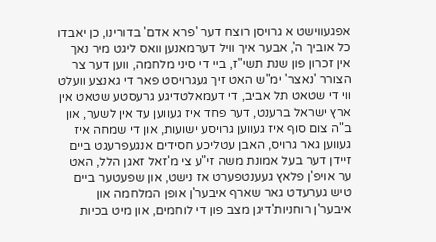אפגעווישט א גרויסן רוצח דער 'פרא אדם' בדורינו, כן יאבדו כל אוביך ה', אבער איך וויל דערמאנען וואס ליגט מיר נאך אין זכרון פון שנת תשי"ז, ביי די סיני מלחמה, ווען דער צר הצורר 'נאצר' ימ"ש האט זיך געגרויסט פאר די גאנצע וועלט ווי די שטאט תל אביב, די דעמאלטדיגע גרעסטע שטאט אין ארץ ישראל ברענט, דער פחד איז געווען עד אין לשער, און ב"ה צום סוף איז געווען גרויסע ישועות, און די שמחה איז געווען גאר גרויס, האבן עטליכע חסידים אנגעפרעגט ביים זיידן דער בעל אמונת משה זי"ע צי מ'זאל זאגן הלל, האט ער אויפ'ן פלאץ געענטפערט אז נישט, און שפעטער ביים טיש גערעדט גאר שארף איבער'ן אופן המלחמה און איבער'ן רוחניות'דיגן מצב פון די לוחמים, און מיט בכיות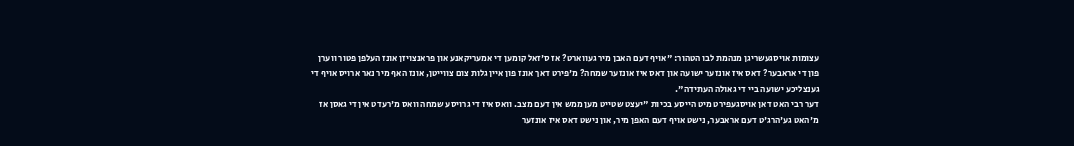עצומות אויסגעשריגן מנהמת לבו הטהור: "אויף דעם האבן מיר געווארט? אז ס'זאל קומען די אמעריקאנע און פראנצויזן אונז העלפן פטור ווערן פון די אראבער? דאס איז אונזער ישועה און דאס איז אונזער שמחה? מ'פירט דאך אונז פון איין גלות צום צווייטן, אונז האף מיר נאר ארויס אויף די גענצליכע ישועה ביי די גאולה העתידה".
דער רבי האט דאן אויסגעפירט מיט הייסע בכיות "יעצט שטייט מען ממש אין דעם מצב. וואס איז די גרויסע שמחה וואס מ'רעדט אין די גאסן אז מ'האט גע'הרג'ט דעם אראבער, נישט אויף דעם האפן מיר, און נישט דאס איז אונזער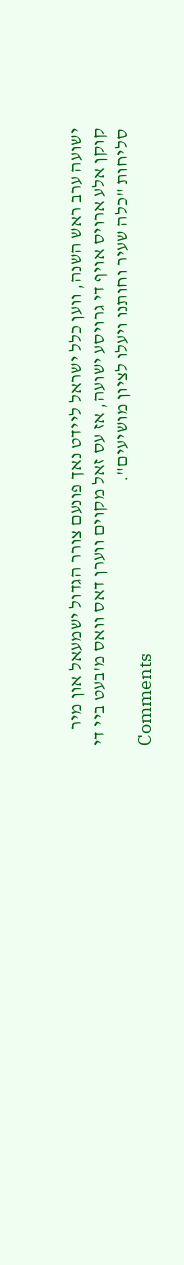ישועה ערב ראש השנה, ווען כלל ישראל ליידט נאך פונעם צורר הגדול ישמעאל און מיר קוקן אלע ארויס אויף די גרויסע ישועה, אז עס זאל מקוים ווערן דאס וואס מ'בעט ביי די סליחות "כלה שעיר וחותנו ויעלו לציון מושיעים".
Comments